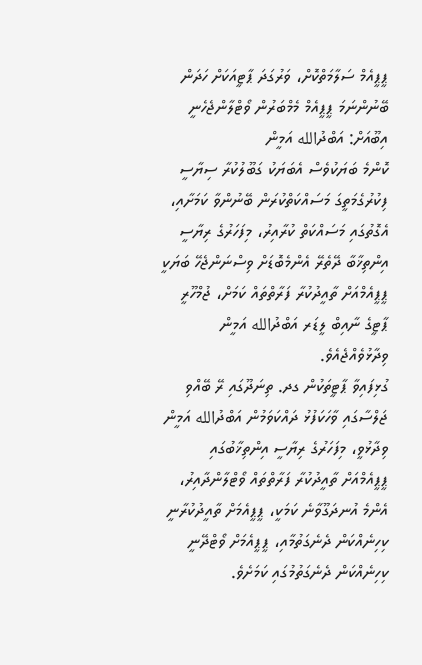ޕީޕީއެމް ސަލާމަތްކޮށް، ވަރުގަދަ ޕާޓީއަކަށް ހަދަން ބޭނުންނަމަ ޕީޕީއެމް މެމްބަރުން ވޯޓްލާންޖެހެނީ އިބޫއަށް: އަބްދުالله އަމީން
ކޮންމެ ބަޔަކުވެސް އެބަޔަކު ގަބޫލުކުރާ ސިޔާސީ ފިކުރުގެމަތީގަ މަސައްކަތްކުރަން ބޭނުންވާ ކަމަށާއި، އެގޮތުގައި މަސައްކަތް ކުރާއިރު، މިފަހަރުގެ ރިޔާސީ އިންތިޚާބާ ދޭތެރޭ އެންމެބޮޑަށް ވިސްނަންޖެހޭ ބަޔަކީ ޕީޕީއެމްއަށް ތާއީދުކުރާ ފަރާތްތައް ކަމަށް، ޖުމްހޫރީ ޕާޓީގެ ނާއިބް ލީޑަރ އަބްދުالله އަމީން ވިދާޅުވެއްޖެއެވެ.
ގުޅިފައިވާ ޕާޓީތަކުން ގދ. ތިނަދޫގައި ރޭ ބޭއްވި ޖަލްސާގައި ވާހަކަފުޅު ދައްކަވަމުން އަބްދުالله އަމީން ވިދާޅުވީ، މިފަހަރުގެ ރިޔާސީ އިންތިޚާބުގައި ޕީޕީއެމްއަށް ތާއީދުކުރާ ފަރާތްތައް ވޯޓްލާންދާއިރު، އެންމެ އުނދަގޫވާނެ ކަމަކީ، ޕީޕީއެމަށް ތާއީދުކުރާނީ ކިހިނެއްކަން ދެނެގަތުމާއި، ޕީޕީއެމަށް ވޯޓްދޭނީ ކިހިނެއްކަން ދެނެގަތުމުގައި ކަމަށެވެ.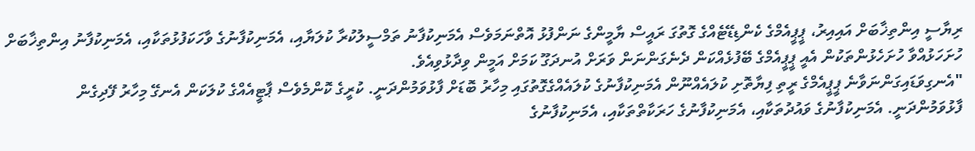ރިޔާސީ އިންތިޚާބަށް އައިއިރު، ޕީޕީއެމްގެ ކެންޑިޑޭޓެއްގެ ގޮތުގަ ރައީސް ޔާމީންގެ ނަންފުޅު އޮތްނަމަވެސް އެމަނިކުފާނު ތަމްސީލުކުރާ ކުލަޔާއި، އެމަނިކުފާނުގެ ވާހަކަފުޅުތަކާއި، އެމަނިކުފާނު އިންތިޚާބަށް ހުށަހަޅުއްވާ ހުށަހެޅުންތަކުން އެއީ ޕީޕީއެމްގެ ބޭފުޅެއްކަން ދެނެގަންނަން ވަރަށް އުނދަގޫ ކަމަށް އަމީން ވިދާޅުވިއެވެ.
"އެނގިވަޑައިގަންނަވާނެ ޕީޕީއެމްގެ ރީތި ފިޔާތޮށި ކުލައެއްނޫން އެމަނިކުފާނުގެ ކުލައެއްގެގޮތުގައި މިހާރު ބޮޑަށް ފާޅުވަމުންދަނީ. ކުރީގެ ކޮންމެވެސް ޕާޓީއެއްގެ ކުލަކަން އެނގޭ މިހާރު ފޭދިގެން ފާޅުވަމުންދަނީ. އެމަނިކުފާނުގެ ވައުދުތަކާއި، އެމަނިކުފާނުގެ ހަރަކާތްތަކާއި، އެމަނިކުފާނުގެ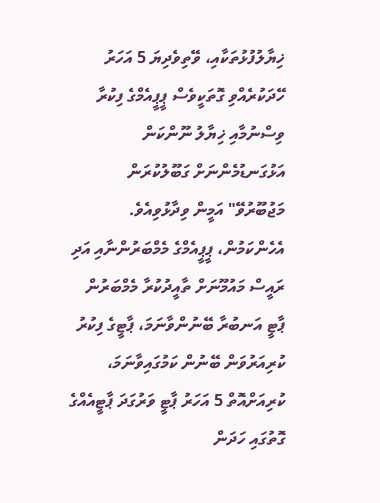ޚިޔާލުފުޅުތަކާއި، ވޭތިވެދިޔަ 5 އަހަރު ހޭދަކުރެއްވި ގޮތަކީވެސް ޕީޕީއެމްގެ ފިކުރާ ވިސްނުމާއި ޚިޔާލު ނޫންކަން އަޅުގަނޑުމެންނަށް ގަބޫލުކުރަން މަޖުބޫރުވޭ" އަމީން ވިދާޅުވިއެވެ.
އެހެންކަމުން، ޕީޕީއެމްގެ މެމްބަރުންނާއި އަދި ރައީސް މައުމޫނަށް ތާއީދުކުރާ މެމްބަރުން ޕާޓީ އަނބުރާ ބޭނުންވާނަމަ، ޕާޓީގެ ފިކުރު ކުރިއަރުވަން ބޭނުން ކަމުގައިވާނަމަ، ކުރިއަށްއޮތް 5 އަހަރު ޕާޓީ ވަރުގަދަ ޕާޓީއެއްގެ ގޮތުގައި ހަދަން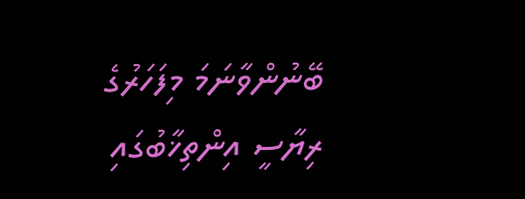ބޭނުންވާނަމަ މިފަހަރުގެ ރިޔާސީ އިންތިޚާބުގައި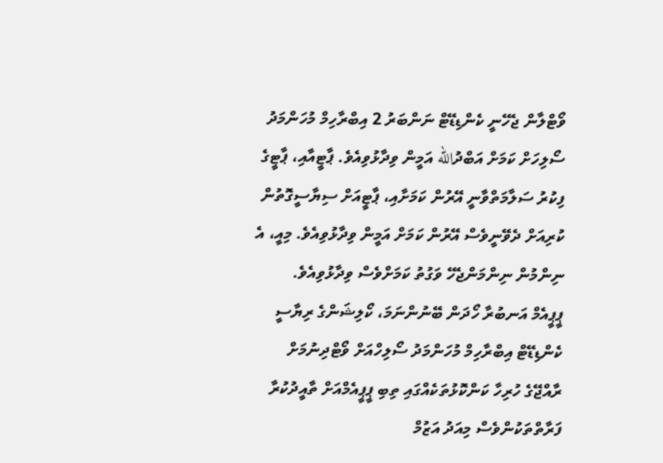ވޯޓްލާން ޖެހޭނީ ކެންޑިޑޭޓް ނަންބަރު 2 އިބްރާހިމް މުހަންމަދު ސޯލިހަށް ކަމަށް އަބްދުالله އަމީން ވިދާޅުވިއެވެ. ޕާޓީއާއި، ޕާޓީގެ ފިކުރު ސަލާމަތްވާނީ އޭރުން ކަމަށާއި، ޕާޓީއަށް ސިޔާސީގޮތުން ކުރިއަށް ދެވޭނީވެސް އޭރުން ކަމަށް އަމީން ވިދާޅުވިއެވެ. މިއީ، އެ ނިންމުން ނިންމަންޖެހޭ ވަގުތު ކަމަށްވެސް ވިދާޅުވިއެވެ.
ޕީޕީއެމް އަނބުރާ ހޯދަން ބޭނުންނަމަ، ކޯލިޝަންގެ ރިޔާސީ ކެންޑިޑޭޓް އިބްރާހިމް މުހަންމަދު ސޯލިހްއަށް ވޯޓްދިނުމަށް ރާއްޖޭގެ ހުރިހާ ކަންކޮޅުތަކެއްގައި ތިބި ޕީޕީއެމްއަށް ތާއީދުކުރާ ފަރާތްތަކުންވެސް މިއަދު އަޒުމް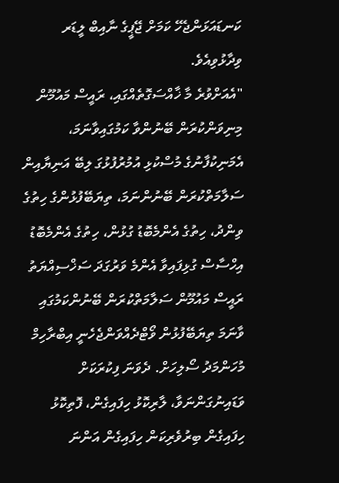ކަނޑައަޅަންޖެހޭ ކަމަށް ޖޭޕީގެ ނާއިބް ލީޑަރ ވިދާޅުވިއެވެ.
"އެއަށްވުރެ މާ ޚާއްސަގޮތެއްގައި، ރައީސް މައުމޫން މިނިވަންކުރަން ބޭނުންވާ ކަމުގައިވާނަމަ، އެމަނިކުފާނުގެ މުސްކުޅި އުމުރުފުޅުގަ ލިބޭ އަނިޔާއިން ސަލާމަތްކުރަން ބޭނުންނަމަ، ތިޔަބޭފުޅުންގެ ހިތުގެ ވިންދު، ހިތުގެ އެންމެބޮޑު ގުޅުން، ހިތުގެ އެންމެބޮޑު އިހްސާސް ގުޅިފައިވާ އެންމެ ވަރުގަދަ ސަޚްސިއްޔަތު ރައީސް މައުމޫން ސަލާމަތްކުރަން ބޭނުންކަމުގައި ވާނަމަ ތިޔަބޭފުޅުން ވޯޓްދެއްވަންޖެހެނީ އިބްރާހިމް މުހަންމަދު ސޯލިހަށް. ދެވަނަ ފިކުރަކަށް ވަޑައިނުގަންނަވާ، ލާރިކޮޅު ހިފައިގެން، ފޮތިކޮޅު ހިފައިގެން ބިރުވެރިކަން ހިފައިގެން އަންނަ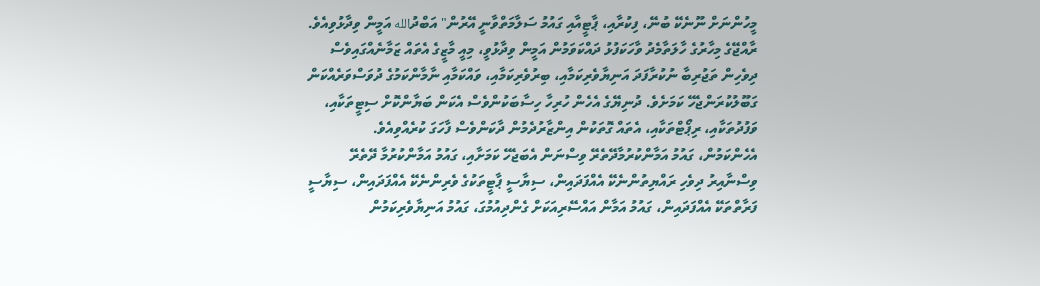މީހުންނަށް ނޫނެކޭ ބުނޭ، ފިކުރާއި، ޕާޓީއާއި ގައުމު ސަލާމަތްވާނީ އޭރުން" އަބްދުالله އަމީން ވިދާޅުވިއެވެ.
ރާއްޖޭގެ މިހާރުގެ ހާލަތާމެދު ވާހަކަފުޅު ދައްކަވަމުން އަމީން ވިދާޅުވީ، މިއީ މާޒީގެ އެތައް ޒަމާނެއްގައިވެސް ދިވެހިން ތަޖުރިބާ ނުކުރާފަދަ އަނިޔާވެރިކަމާއި، ބިރުވެރިކަމާއި، ވައްކަމާއި ނާމާންކަމުގެ ދުވަސްވަރެއްކަން ގަބޫލުކުރަންޖެހޭ ކަމަށެވެ. ދުނިޔޭގެ އެހެން ހުރިހާ ހިސާބަކުންވެސް އެކަން ބަޔާންކޮށް ސިޓީތަކާއި، ވަފުދުތަކާއި، ރިޕޯޓްތަކާއި، އެތައް ގޮތަކުން އިންޒާރުދެމުން ދާކަންވެސް ފާހަގަ ކުރެއްވިއެވެ.
އެހެންކަމުން، ގައުމު އަމާންކުރުމާދޭތެރޭ ވިސްނަން އެބަޖެހޭ ކަމަށާއި، ގައުމު އަމާންކުރުމާ ދޭތެރޭ ވިސްނާއިރު ދިވެހި ރައްޔިތުންނެކޭ އެއްފަދައިން، ސިޔާސީ ޕާޓީތަކުގެ ވެރިންނެކޭ އެއްފަދައިން، ސިޔާސީ ފަރާތްތަކޭ އެއްފަދައިން، ގައުމު އަމާން އައްސޭރިއަކަށް ގެންދިއުމުގަ، ގައުމު އަނިޔާވެރިކަމުން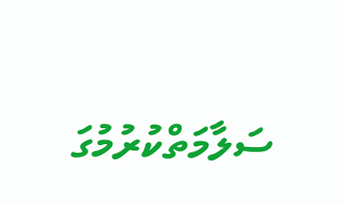ސަލާމަތްކުރުމުގަ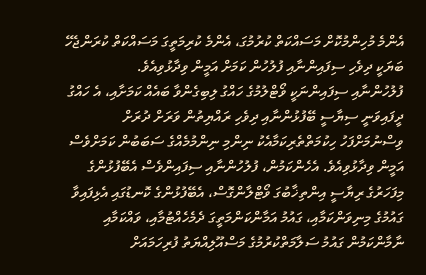އެންމެ މުހިންމުކޮށް މަސައްކަތް ކުރުމުގަ، އެންމެ ކުރިމަތީގަ މަސައްކަތް ކުރަންޖެހޭ ބަޔަކީ ދިވެހި ސިފައިންނާއި ފުލުހުން ކަމަށް އަމީން ވިދާޅުވިއެވެ.
ފުލުހުންނާއި ސިފައިންނަކީ ވޯޓްލުމުގެ ހައްގު ލިބިގެންވާ ބައެއް ކަމަށާއި، އެ ހައްގު ދީފައިވަނީ ސިޔާސީ ބޭފުޅުންނާއި ދިވެހި ރައްޔިތުން ވަރަށް ދުރަށް ވިސްނުމަށްފަހު ހިކުމަތްތެރިކަމާއެކު ނިންމި ނިންމުމެއްގެ ސަބަބުން ކަމަށްވެސް އަމީން ވިދާޅުވިއެވެ. އެހެންކަމުން، ފުލުހުންނާއި ސިފައިންވެސް އެބޭފުޅުންގެ މިފަހަރުގެ ރިޔާސީ އިންތިޚާބުގަ ވޯޓްލާންގޮސް، އެބޭފުޅުންގެ ކޮނޑުގައި އެޅިފައިވާ ގައުމުގެ މިނިވަންކަމާއި، ގައުމު އަމާންކަންމަތީގަ ދެމެހެއްޓުމާއި، ވައްކަމާއި ނާމާންކަމުން ގައުމު ސަލާމަތްކުރުމުގެ މަސްއޫލިއްޔަތު ފުރިހަމައަށް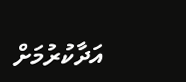އަދާކުރުމަށް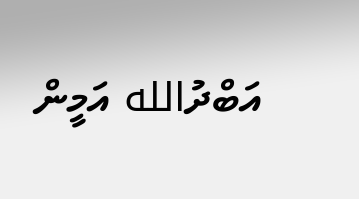އަބްދުالله އަމީން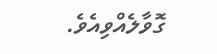ގޮވާލެއްވިއެވެ.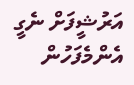އަރުޝީފަށް ނެގީ
އެންމެފަހުން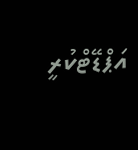އަޕްޑޭޓްކުރީ